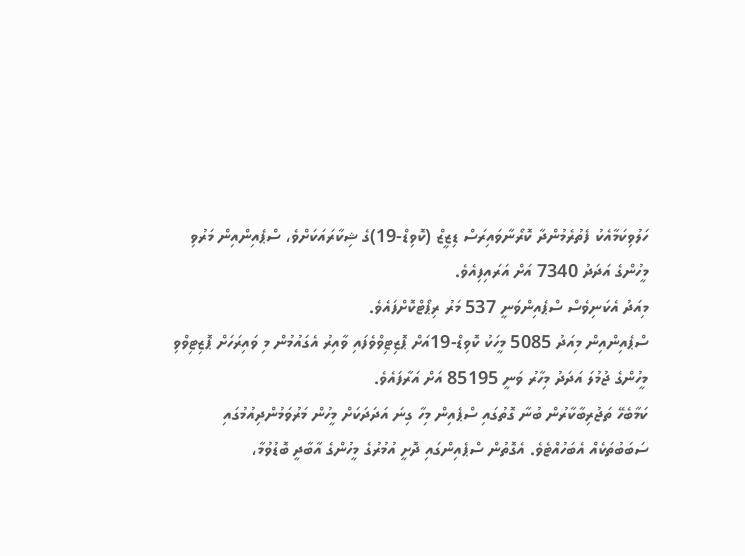ހަލުވިކަމާއެކު ފެތުރެމުންދާ ކޮރޯނާވައިރަސް ޑިޒީޒް (ކޮވިޑް-19)ގެ ޝިކާރައަކަށްވެ، ސްޕެއިންއިން މަރުވި މީހުންގެ އަދަދު 7340 އަށް އަރައިފިއެވެ.
މިއަދު އެކަނިވެސް ސްޕެއިންވަނީ 537 މަރު ރިޕޯޓްކޮށްފައެވެ.
ސްޕެއިންއިން މިއަދު 5085 މީހަކު ކޮވިޑް-19އަށް ޕޮޒިޓިވްވެފައި ވާއިރު އެގައުމުން މި ވައިރަހަށް ޕޮޒިޓިވްވި މީހުންގެ ޖުމުލަ އަދަދު މިހާރު ވަނީ 85195 އަށް އަރާފައެވެ.
ކަމާބެހޭ ތަޖުރިބާކާރުން ބުނާ ގޮތުގައި ސްޕެއިން މިހާ ގިނަ އަދަދަކަށް މީހުން މަރުވަމުންދިއުމުގައި ސަބަބުތަކެއް އެބަހުއްޓެވެ. އެގޮތުން ސްޕެއިންގައި ދޮށީ އުމުރުގެ މީހުންގެ އާބާދީ ބޮޑުވުމާ،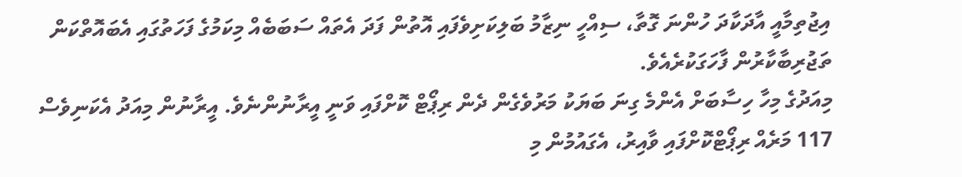އިޖުތިމާއީ އާދަކާދަ ހުންނަ ގޮތާ، ސިއްހީ ނިޒާމު ބަލިކަށިވެފައި އޮތުން ފަދަ އެތައް ސަބަބެއް މިކަމުގެ ފަހަތުގައި އެބައޮތްކަން ތަޖުރިބާކާރުން ފާހަގަކުރެއެވެ.
މިއަދުގެ މިހާ ހިސާބަށް އެންމެ ގިނަ ބަޔަކު މަރުވެގެން ދެން ރިޕޯޓް ކޮށްފައި ވަނީ އީރާނުންނެވެ. އީރާނުން މިއަދު އެކަނިވެސް 117 މަރެއް ރިޕޯޓްކޮށްފައި ވާއިރު، އެގައުމުން މި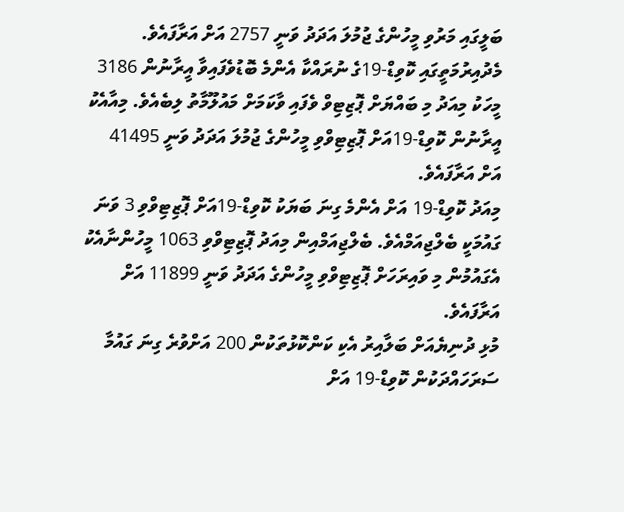ބަލީގައި މަރުވި މީހުންގެ ޖުމުލަ އަދަދު ވަނީ 2757 އަށް އަރާފައެވެ.
މެދުއިރުމަތީގައި ކޮވިޑް-19ގެ ނުރައްކާ އެންމެ ބޮޑުވެފައިވާ އީރާނުން 3186 މީހަކު މިއަދު މި ބައްޔަށް ޕޮޒިޓިވް ވެފައި ވާކަމަށް މައުލޫމާތު ލިބެއެވެ. މިއާއެކު އީރާނުން ކޮވިޑް-19އަށް ޕޮޒިޓިވްވި މީހުންގެ ޖުމުލަ އަދަދު ވަނީ 41495 އަށް އަރާފައެވެ.
މިއަދު ކޮވިޑް-19 އަށް އެންމެ ގިނަ ބަޔަކު ކޮވިޑް-19އަށް ޕޮޒިޓިވްވި 3 ވަނަ ގައުމަކީ ބެލްޖިއަމްއެވެ. ބެލްޖިއަމްއިން މިއަދު ޕޮޒިޓިވްވި 1063 މީހުންނާއެކު އެގައުމުން މި ވައިރަހަށް ޕޮޒިޓިވްވި މީހުންގެ އަދަދު ވަނީ 11899 އަށް އަރާފައެވެ.
މުޅި ދުނިޔެއަށް ބަލާއިރު އެކި ކަންކޮޅުތަކުން 200 އަށްވުރެ ގިނަ ގައުމާ ސަރަހައްދަކުން ކޮވިޑް-19 އަށް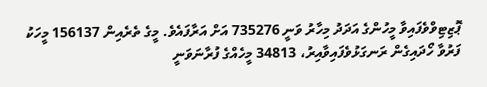ޕޮޒިޓިވްވެފައިވާ މީހުންގެ އަދަދު މިހާރު ވަނީ 735276 އަށް އަރާފައެވެ. މީގެ ތެރެއިން 156137 މީހަކު ފަރުވާ ހޯދައިގެން ރަނގަޅުވެފައިވާއިރު، 34813 މީހެއްގެ ފުރާނަވަނީ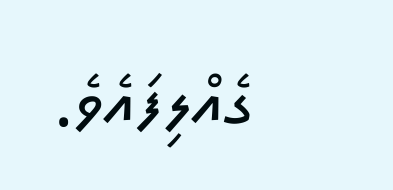ގެއްލިފައެވެ.